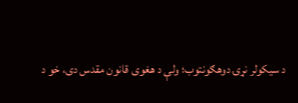د سیکولر نړۍ دوهګونتوب؛ ولې د هغوی قانون مقدس دی، خو د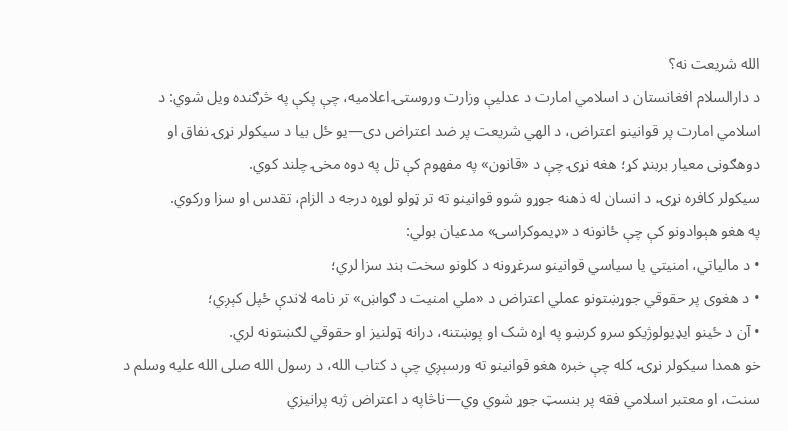الله شریعت نه؟
د دارالسلام افغانستان د اسلامي امارت د عدلیې وزارت وروستۍ اعلامیه، چې پکې په څرګنده ویل شوي: د اسلامي امارت پر قوانینو اعتراض، د الهي شریعت پر ضد اعتراض دی—یو ځل بیا د سیکولر نړۍ نفاق او دوهګونی معیار بربنډ کړ؛ هغه نړۍ چې د «قانون» په مفهوم کې تل په دوه مخۍ چلند کوي.
سیکولر کافره نړۍ، د انسان له ذهنه جوړو شوو قوانینو ته تر ټولو لوړه درجه د الزام، تقدس او سزا ورکوي.
په هغو هېوادونو کې چې ځانونه د «ډیموکراسۍ» مدعیان بولي:
• د مالیاتي، امنیتي یا سیاسي قوانینو سرغړونه د کلونو سخت بند سزا لري؛
• د هغوی پر حقوقي جوړښتونو عملي اعتراض د «ملي امنیت د ګواښ» تر نامه لاندې ځپل کېږي؛
• آن د ځینو ایډیولوژیکو سرو کرښو په اړه شک او پوښتنه، درانه ټولنیز او حقوقي لګښتونه لري.
خو همدا سیکولر نړۍ، کله چې خبره هغو قوانینو ته ورسېږي چې د کتاب الله، د رسول الله صلى الله عليه وسلم د سنت، او معتبر اسلامي فقه پر بنسټ جوړ شوي وي—ناڅاپه د اعتراض ژبه پرانیزي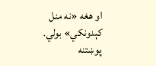او هغه «نه منل کېدونکي» بولي.
پوښتنه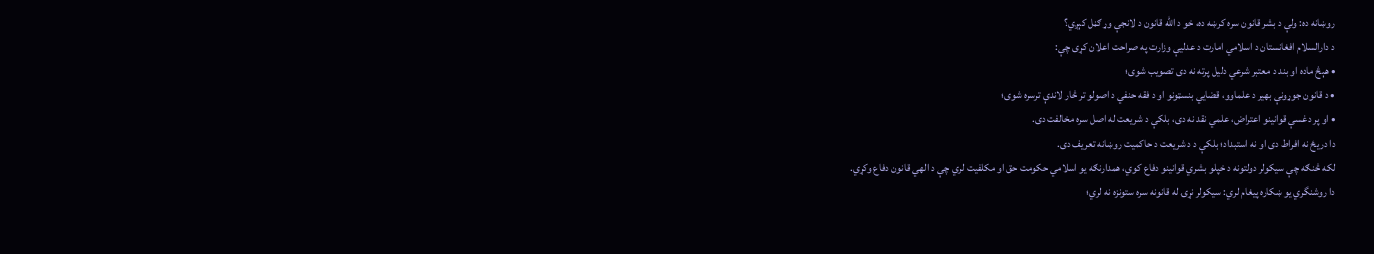روښانه ده: ولې د بشر قانون سره کرښه ده، خو د الله قانون د لانجې وړ ګڼل کېږي؟
د دارالسلام افغانستان د اسلامي امارت د عدلیې وزارت په صراحت اعلان کړی چې:
• هېڅ ماده او بند د معتبر شرعي دلیل پرته نه دی تصویب شوی؛
• د قانون جوړونې بهیر د علماوو، قضايي بنسټونو او د فقه حنفي د اصولو تر څار لاندې ترسره شوی؛
• او پر دغسې قوانینو اعتراض، علمي نقد نه دی، بلکې د شریعت له اصل سره مخالفت دی.
دا دریځ نه افراط دی او نه استبداد؛ بلکې د د شریعت د حاکمیت روښانه تعریف دی.
لکه څنګه چې سیکولر دولتونه د خپلو بشري قوانینو دفاع کوي، همدارنګه یو اسلامي حکومت حق او مکلفیت لري چې د الهي قانون دفاع وکړي.
دا روشنگري یو ښکاره پیغام لري: سیکولر نړۍ له قانونه سره ستونزه نه لري؛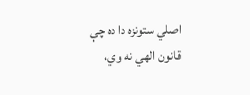اصلي ستونزه دا ده چې قانون الهي نه وي،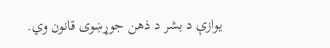یوازې د بشر د ذهن جوړښوی قانون وي.